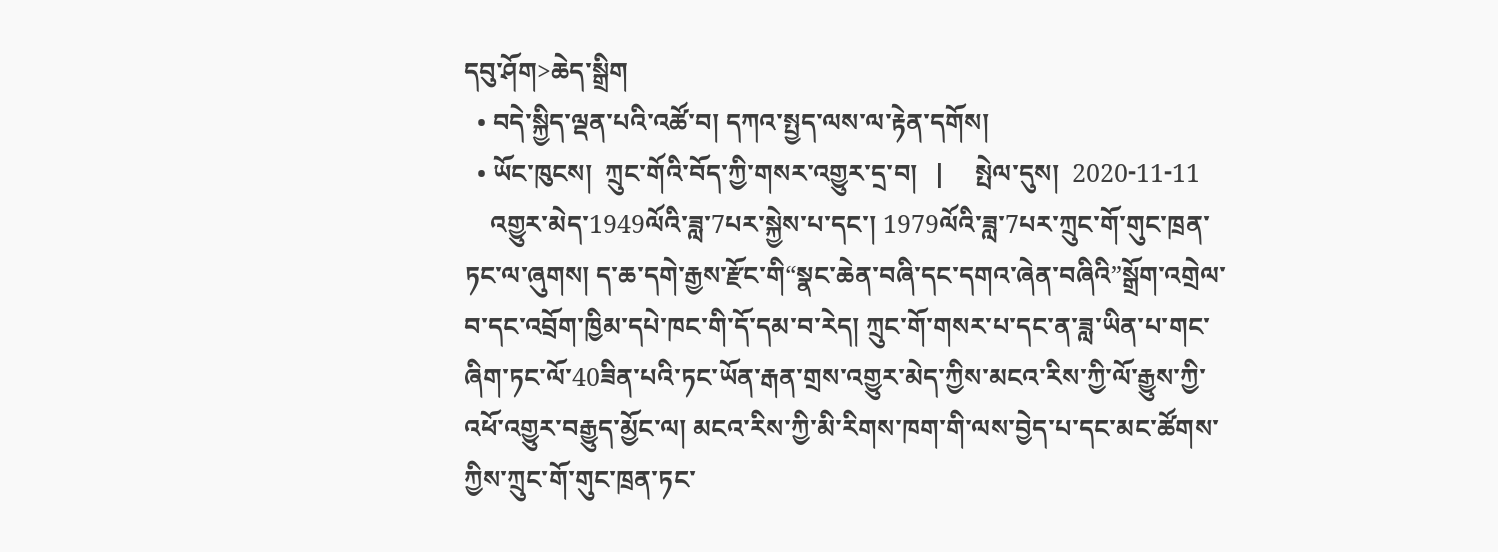དབུ་ཤོག>ཆེད་སྒྲིག
  • བདེ་སྐྱིད་ལྡན་པའི་འཚོ་བ། དཀའ་སྤྱད་ལས་ལ་རྟེན་དགོས།
  • ཡོང་ཁུངས།  ཀྲུང་གོའི་བོད་ཀྱི་གསར་འགྱུར་དྲ་བ།   |     སྤེལ་དུས།  2020-11-11
    འགྱུར་མེད་1949ལོའི་ཟླ་7པར་སྐྱེས་པ་དང་། 1979ལོའི་ཟླ་7པར་ཀྲུང་གོ་གུང་ཁྲན་ཏང་ལ་ཞུགས། ད་ཆ་དགེ་རྒྱས་རྫོང་གི“སྣང་ཆེན་བཞི་དང་དགའ་ཞེན་བཞིའི”སྒྲོག་འགྲེལ་བ་དང་འབྲོག་ཁྱིམ་དཔེ་ཁང་གི་དོ་དམ་བ་རེད། ཀྲུང་གོ་གསར་པ་དང་ན་ཟླ་ཡིན་པ་གང་ཞིག་ཏང་ལོ་40ཟིན་པའི་ཏང་ཡོན་རྒན་གྲས་འགྱུར་མེད་ཀྱིས་མངའ་རིས་ཀྱི་ལོ་རྒྱུས་ཀྱི་འཕོ་འགྱུར་བརྒྱུད་མྱོང་ལ། མངའ་རིས་ཀྱི་མི་རིགས་ཁག་གི་ལས་བྱེད་པ་དང་མང་ཚོགས་ཀྱིས་ཀྲུང་གོ་གུང་ཁྲན་ཏང་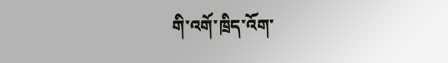གི་འགོ་ཁྲིད་འོག་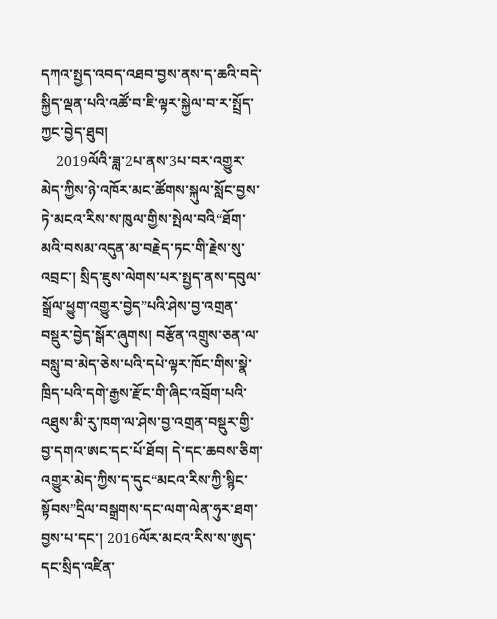དཀའ་སྤྱད་འབད་འཐབ་བྱས་ནས་ད་ཆའི་བདེ་སྐྱིད་ལྡན་པའི་འཚོ་བ་ཇི་ལྟར་སྐྱེལ་བ་ར་སྤྲོད་ཀྱང་བྱེད་ཐུབ།
    2019ལོའི་ཟླ་2པ་ནས་3པ་བར་འགྱུར་མེད་ཀྱིས་ཉེ་འཁོར་མང་ཚོགས་སྐུལ་སློང་བྱས་ཏེ་མངའ་རིས་ས་ཁུལ་གྱིས་སྤེལ་བའི“ཐོག་མའི་བསམ་འདུན་མ་བརྗེད་ཏང་གི་རྗེས་སུ་འབྲང་། སྲིད་ཇུས་ལེགས་པར་སྤྱད་ནས་དབུལ་སྒྲོལ་ཕྱུག་འགྱུར་བྱེད”པའི་ཤེས་བྱ་འགྲན་བསྡུར་བྱེད་སྒོར་ཞུགས། བརྩོན་འགྲུས་ཅན་ལ་བསླུ་བ་མེད་ཅེས་པའི་དཔེ་ལྟར་ཁོང་གིས་སྣེ་ཁྲིད་པའི་དགེ་རྒྱས་རྫོང་གི་ཞིང་འབྲོག་པའི་འཐུས་མི་རུ་ཁག་ལ་ཤེས་བྱ་འགྲན་བསྡུར་གྱི་བྱ་དགའ་ཨང་དང་པོ་ཐོབ། དེ་དང་ཆབས་ཅིག་འགྱུར་མེད་ཀྱིས་ད་དུང“མངའ་རིས་ཀྱི་སྙིང་སྟོབས”དྲིལ་བསྒྲགས་དང་ལག་ལེན་ཧུར་ཐག་བྱས་པ་དང་། 2016ལོར་མངའ་རིས་ས་ཨུད་དང་སྲིད་འཛིན་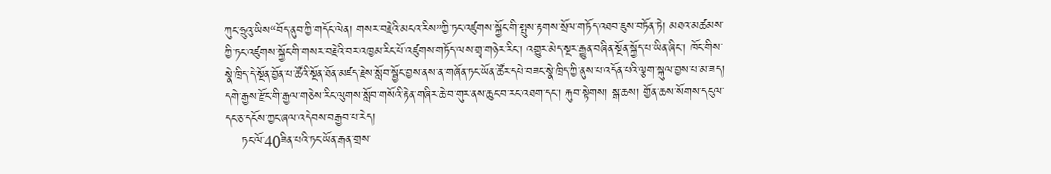ཀུང་ཧྲུའུ་ཡིས“བོད་ནུབ་ཀྱི་གདོང་ལེན། གསར་བརྗེའི་མངའ་རིས”ཀྱི་ཏང་འཛུགས་སྐྱོང་གི་སྤུས་རྟགས་སྲོལ་གཏོད་འཐབ་ཇུས་བཏོན་ཏེ། མཐའ་མཚམས་ཀྱི་ཏང་འཛུགས་སྐྱོང་གི་གསར་བརྗེའི་བར་འཁྱམ་རིང་པོ་འཛུགས་གཏོད་ལས་གྲྭ་གཉེར་རིང་། འགྱུར་མེད་སྔར་རྒྱུན་བཞིན་སྔོན་སྐྱོད་པ་ཡིན་ཞིང་། ཁོང་གིས་སྣེ་ཁྲིད་དེ་སྔོན་བྱོན་པ་ཚོའི་སྔོན་ཐོན་མཛད་རྗེས་སློབ་སྦྱོང་བྱས་ནས་ན་གཞོན་ཏང་ཡོན་ཚོར་དཔེ་བཟང་སྣེ་ཁྲིད་ཀྱི་ནུས་པ་འདོན་པའི་ལྕག་སྐུལ་བྱས་པ་མ་ཟད། དགེ་རྒྱས་རྫོང་གི་རྒྱལ་གཅེས་རིང་ལུགས་སློབ་གསོའི་རྟེན་གཞིར་ཆེ་བ་གུར་ནས་ཆུང་བ་རང་འཐག་དང་། རྐུབ་སྟེགས། སྒ་ཆས། གྱོན་ཆས་སོགས་དངུལ་དང་ཅ་དངོས་ཀྱང་ཞལ་འདེབས་བརྒྱབ་པ་རེད།
    ཏང་ལོ་40ཟིན་པའི་ཏང་ཡོན་རྒན་གྲས་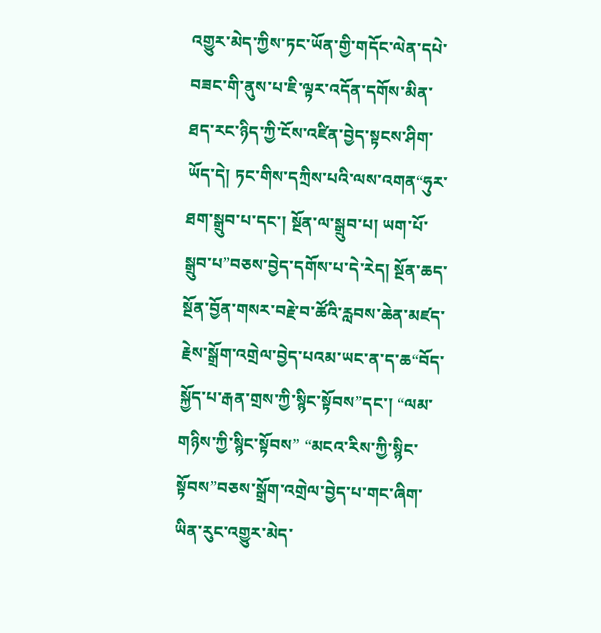འགྱུར་མེད་ཀྱིས་ཏང་ཡོན་གྱི་གདོང་ལེན་དཔེ་བཟང་གི་ནུས་པ་ཇི་ལྟར་འདོན་དགོས་མིན་ཐད་རང་ཉིད་ཀྱི་ངོས་འཛིན་བྱེད་སྟངས་ཤིག་ཡོད་དེ། ཏང་གིས་དཀྲིས་པའི་ལས་འགན“ཧུར་ཐག་སྒྲུབ་པ་དང་། སྔོན་ལ་སྒྲུབ་པ། ཡག་པོ་སྒྲུབ་པ”བཅས་བྱེད་དགོས་པ་དེ་རེད། སྔོན་ཆད་སྔོན་བྱོན་གསར་བརྗེ་བ་ཚོའི་རླབས་ཆེན་མཛད་རྗེས་སྒྲོག་འགྲེལ་བྱེད་པའམ་ཡང་ན་ད་ཆ“བོད་སྐྱོད་པ་རྒན་གྲས་ཀྱི་སྙིང་སྟོབས”དང་། “ལམ་གཉིས་ཀྱི་སྙིང་སྟོབས” “མངའ་རིས་ཀྱི་སྙིང་སྟོབས”བཅས་སྒྲོག་འགྲེལ་བྱེད་པ་གང་ཞིག་ཡིན་རུང་འགྱུར་མེད་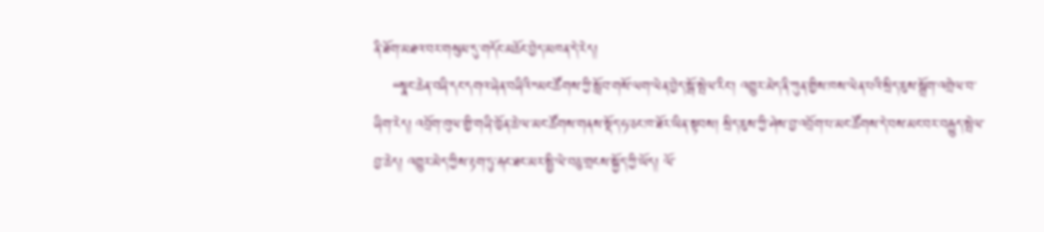ནི་ཐོག་མཐའ་བར་གསུམ་དུ་གདོང་མཆོང་བྱེད་མཁན་དེ་རེད།
    “སྣང་ཆེན་བཞི་དང་དགའ་ཞེན་བཞིའི”མང་ཚོགས་ཀྱི་སློབ་གསོ་ལག་ལེན་བྱེད་སྒོ་སྤེལ་རིང་། འགྱུར་མེད་ནི་ཀུན་གྱིས་ཁས་ལེན་པའི་སྲིད་ཇུས་སྒྲོག་འགྲེལ་བ་ཞིག་རེད། འབྲོག་ཁུལ་གྱི་གཞི་ཁྱོན་ཆེ་ལ་མང་ཚོགས་གནས་སྡོད་ཧ་ཅང་ཁ་ཐོར་ཡིན་སྟབས། སྲིད་ཇུས་ཀྱི་ཤེས་བྱ་འབྲོག་པ་མང་ཚོགས་དེ་བས་མང་བར་བརྒྱུད་སྤེལ་བྱ་ཆེད། འགྱུར་མེད་ཀྱིས་རྟག་ཏུ་རྐང་ཐང་མར་སྤྱི་ལེ་བཅུ་གྲངས་སྐྱོད་ཀྱི་ཡོད། ལོ་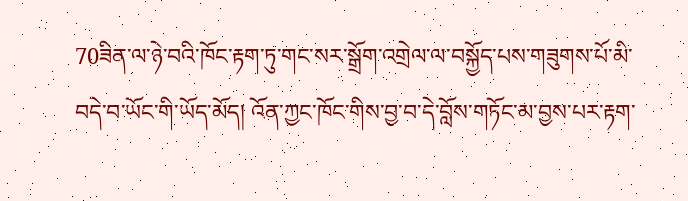70ཟིན་ལ་ཉེ་བའི་ཁོང་རྟག་ཏུ་གང་སར་སྒྲོག་འགྲེལ་ལ་བསྐྱོད་པས་གཟུགས་པོ་མི་བདེ་བ་ཡོང་གི་ཡོད་མོད། འོན་ཀྱང་ཁོང་གིས་བྱ་བ་དེ་བློས་གཏོང་མ་བྱས་པར་རྟག་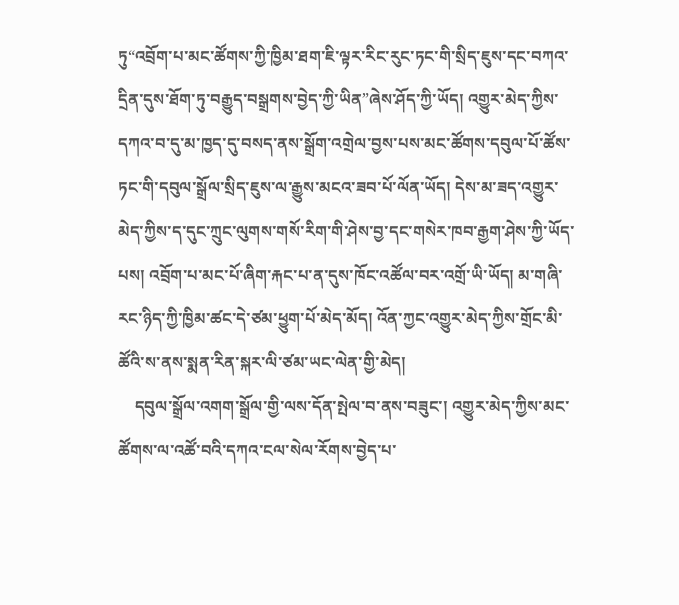ཏུ“འབྲོག་པ་མང་ཚོགས་ཀྱི་ཁྱིམ་ཐག་ཇི་ལྟར་རིང་རུང་ཏང་གི་སྲིད་ཇུས་དང་བཀའ་དྲིན་དུས་ཐོག་ཏུ་བརྒྱུད་བསྒྲགས་བྱེད་ཀྱི་ཡིན”ཞེས་ཤོད་ཀྱི་ཡོད། འགྱུར་མེད་ཀྱིས་དཀའ་བ་དུ་མ་ཁྱད་དུ་བསད་ནས་སྒྲོག་འགྲེལ་བྱས་པས་མང་ཚོགས་དབུལ་པོ་ཚོས་ཏང་གི་དབུལ་སྒྲོལ་སྲིད་ཇུས་ལ་རྒྱུས་མངའ་ཟབ་པོ་ལོན་ཡོད། དེས་མ་ཟད་འགྱུར་མེད་ཀྱིས་ད་དུང་ཀྲུང་ལུགས་གསོ་རིག་གི་ཤེས་བྱ་དང་གསེར་ཁབ་རྒྱག་ཤེས་ཀྱི་ཡོད་པས། འབྲོག་པ་མང་པོ་ཞིག་རྐང་པ་ན་དུས་ཁོང་འཚོལ་བར་འགྲོ་ཡི་ཡོད། མ་གཞི་རང་ཉིད་ཀྱི་ཁྱིམ་ཚང་དེ་ཙམ་ཕྱུག་པོ་མེད་མོད། འོན་ཀྱང་འགྱུར་མེད་ཀྱིས་གྲོང་མི་ཚོའི་ས་ནས་སྨན་རིན་སྐར་ལི་ཙམ་ཡང་ལེན་གྱི་མེད།
    དབུལ་སྒྲོལ་འགག་སྒྲོལ་གྱི་ལས་དོན་སྤེལ་བ་ནས་བཟུང་། འགྱུར་མེད་ཀྱིས་མང་ཚོགས་ལ་འཚོ་བའི་དཀའ་ངལ་སེལ་རོགས་བྱེད་པ་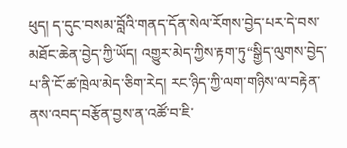ཕུད། ད་དུང་བསམ་བློའི་གནད་དོན་སེལ་རོགས་བྱེད་པར་དེ་བས་མཐོང་ཆེན་བྱེད་ཀྱི་ཡོད། འགྱུར་མེད་ཀྱིས་རྟག་ཏུ“སྒྱིད་ལུགས་བྱེད་པ་ནི་ངོ་ཚ་ཁྲེལ་མེད་ཅིག་རེད། རང་ཉིད་ཀྱི་ལག་གཉིས་ལ་བརྟེན་ནས་འབད་བརྩོན་བྱས་ན་འཚོ་བ་ཇི་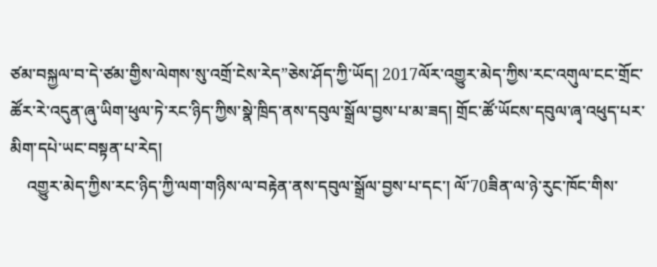ཙམ་བསྐྱལ་བ་དེ་ཙམ་གྱིས་ལེགས་སུ་འགྲོ་ངེས་རེད”ཅེས་ཤོད་ཀྱི་ཡོད། 2017ལོར་འགྱུར་མེད་ཀྱིས་རང་འགུལ་ངང་གྲོང་ཚོར་རེ་འདུན་ཞུ་ཡིག་ཕུལ་ཏེ་རང་ཉིད་ཀྱིས་སྣེ་ཁྲིད་ནས་དབུལ་སྒྲོལ་བྱས་པ་མ་ཟད། གྲོང་ཚོ་ཡོངས་དབུལ་ཞྭ་འཕུད་པར་མིག་དཔེ་ཡང་བསྟན་པ་རེད།
    འགྱུར་མེད་ཀྱིས་རང་ཉིད་ཀྱི་ལག་གཉིས་ལ་བརྟེན་ནས་དབུལ་སྒྲོལ་བྱས་པ་དང་། ལོ་70ཟིན་ལ་ཉེ་རུང་ཁོང་གིས་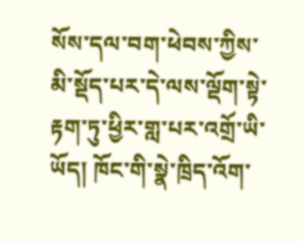སོས་དལ་བག་ཕེབས་ཀྱིས་མི་སྡོད་པར་དེ་ལས་ལྡོག་སྟེ་རྟག་ཏུ་ཕྱིར་གླ་པར་འགྲོ་ཡི་ཡོད། ཁོང་གི་སྣེ་ཁྲིད་འོག་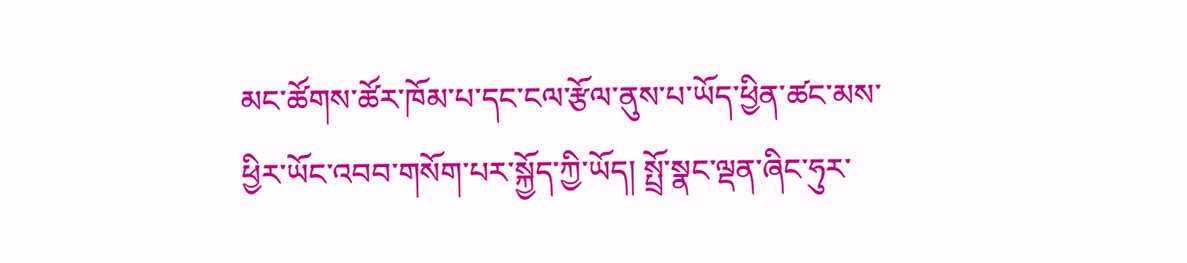མང་ཚོགས་ཚོར་ཁོམ་པ་དང་ངལ་རྩོལ་ནུས་པ་ཡོད་ཕྱིན་ཚང་མས་ཕྱིར་ཡོང་འབབ་གསོག་པར་སྐྱོད་ཀྱི་ཡོད། སྤྲོ་སྣང་ལྡན་ཞིང་ཧུར་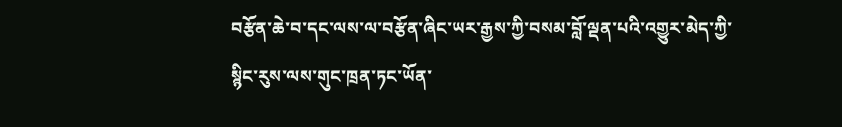བརྩོན་ཆེ་བ་དང་ལས་ལ་བརྩོན་ཞིང་ཡར་རྒྱས་ཀྱི་བསམ་བློ་ལྡན་པའི་འགྱུར་མེད་ཀྱི་སྙིང་རུས་ལས་གུང་ཁྲན་ཏང་ཡོན་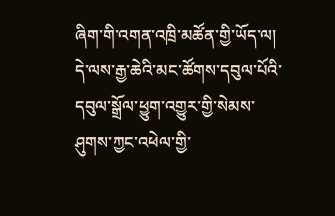ཞིག་གི་འགན་འཁྲི་མཚོན་གྱི་ཡོད་ལ། དེ་ལས་རྒྱ་ཆེའི་མང་ཚོགས་དབུལ་པོའི་དབུལ་སྒྲོལ་ཕྱུག་འགྱུར་གྱི་སེམས་ཤུགས་ཀྱང་འཕེལ་གྱི་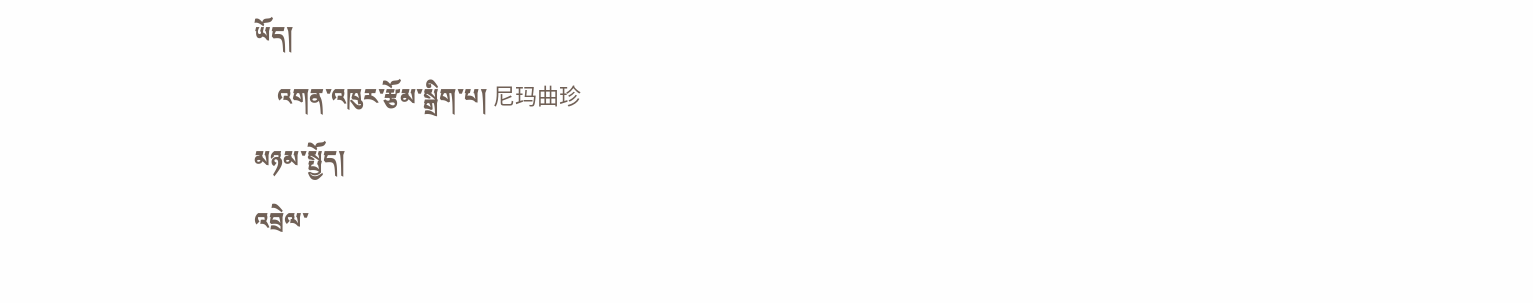ཡོད།
    འགན་འཁུར་རྩོམ་སྒྲིག་པ། 尼玛曲珍
མཉམ་སྤྱོད།
འབྲེལ་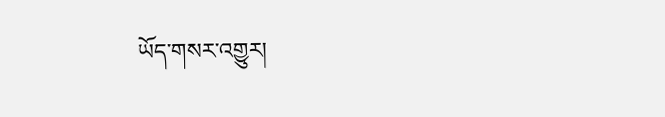ཡོད་གསར་འགྱུར།